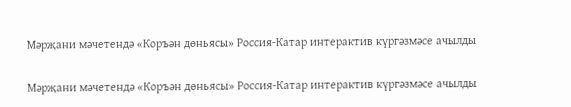Мәрҗани мәчетендә «Коръән дөньясы» Россия-Катар интерактив күргәзмәсе ачылды

Мәрҗани мәчетендә «Коръән дөньясы» Россия-Катар интерактив күргәзмәсе ачылды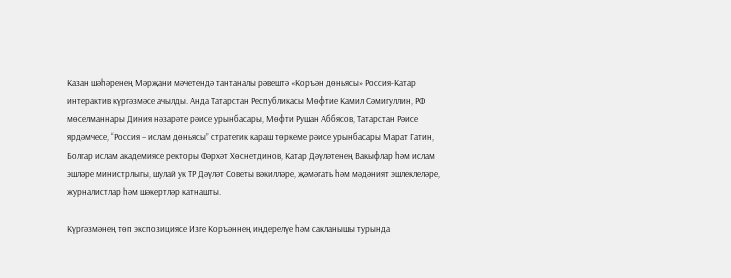Казан шәһәренең Мәрҗани мәчетендә тантаналы рәвештә «Коръән дөньясы» Россия-Катар интерактив күргәзмәсе ачылды. Анда Татарстан Республикасы Мөфтие Камил Сәмигуллин, РФ мөселманнары Диния нәзарәте рәисе урынбасары, Мөфти Рушан Аббясов, Татарстан Рәисе ярдәмчесе, “Россия – ислам дөньясы” стратегик караш төркеме рәисе урынбасары Марат Гатин, Болгар ислам академиясе ректоры Фәрхәт Хөснетдинов, Катар Дәүләтенең Вакыфлар һәм ислам эшләре министрлыгы, шулай ук ТР Дәүләт Советы вәкилләре, җәмәгать һәм мәдәният эшлеклеләре, журналистлар һәм шәкертләр катнашты.

Күргәзмәнең төп экспозициясе Изге Коръәннең иңдерелүе һәм сакланышы турында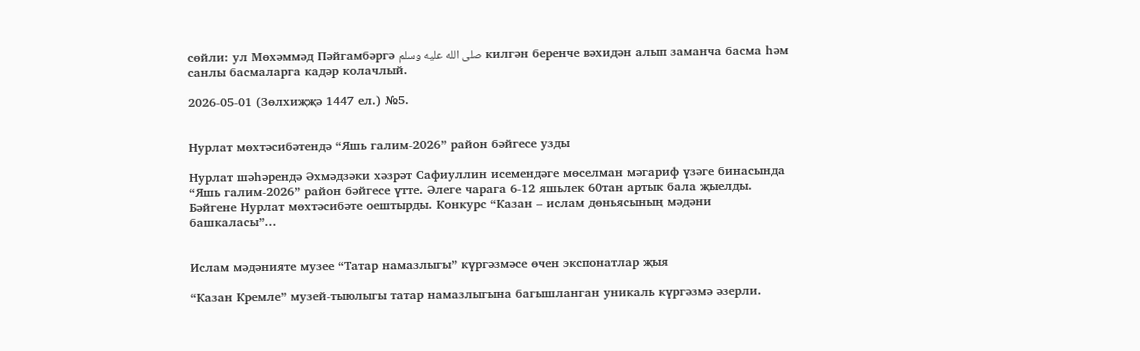сөйли: ул Мөхәммәд Пәйгамбәргә صلى الله عليه وسلم килгән беренче вәхидән алып заманча басма һәм санлы басмаларга кадәр колачлый.

2026-05-01 (Зөлхиҗҗә 1447 ел.) №5.


Нурлат мөхтәсибәтендә “Яшь галим-2026” район бәйгесе узды

Нурлат шәһәрендә Әхмәдзәки хәзрәт Сафиуллин исемендәге мөселман мәгариф үзәге бинасында “Яшь галим-2026” район бәйгесе үтте. Әлеге чарага 6-12 яшьлек 60тан артык бала җыелды. Бәйгене Нурлат мөхтәсибәте оештырды. Конкурс “Казан – ислам дөньясының мәдәни башкаласы”...


Ислам мәдәнияте музее “Татар намазлыгы” күргәзмәсе өчен экспонатлар җыя

“Казан Кремле” музей-тыюлыгы татар намазлыгына багышланган уникаль күргәзмә әзерли.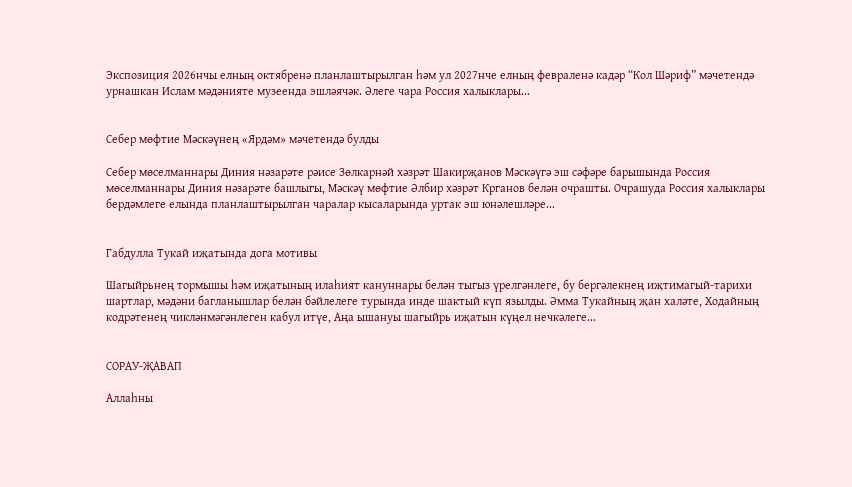Экспозиция 2026нчы елның октябренә планлаштырылган һәм ул 2027нче елның февраленә кадәр “Кол Шәриф” мәчетендә урнашкан Ислам мәдәнияте музеенда эшләячәк. Әлеге чара Россия халыклары...


Себер мөфтие Мәскәүнең «Ярдәм» мәчетендә булды

Себер мөселманнары Диния нәзарәте рәисе Зөлкарнәй хәзрәт Шакирҗанов Мәскәүгә эш сәфәре барышында Россия мөселманнары Диния нәзарәте башлыгы, Мәскәү мөфтие Әлбир хәзрәт Крганов белән очрашты. Очрашуда Россия халыклары бердәмлеге елында планлаштырылган чаралар кысаларында уртак эш юнәлешләре...


Габдулла Тукай иҗатында дога мотивы

Шагыйрьнең тормышы һәм иҗатының илаһият кануннары белән тыгыз үрелгәнлеге, бу бергәлекнең иҗтимагый-тарихи шартлар, мәдәни багланышлар белән бәйлелеге турында инде шактый күп язылды. Әмма Тукайның җан халәте, Ходайның кодрәтенең чикләнмәгәнлеген кабул итүе, Аңа ышануы шагыйрь иҗатын күңел нечкәлеге...


СОРАУ-ҖАВАП

Аллаһны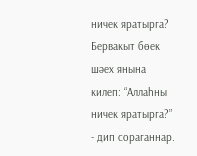ничек яратырга? Бервакыт бөек шәех янына килеп: “Аллаһны ничек яратырга?” - дип сораганнар.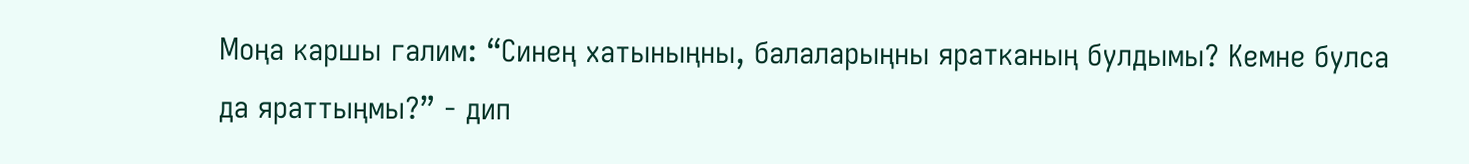Моңа каршы галим: “Синең хатыныңны, балаларыңны яратканың булдымы? Кемне булса да яраттыңмы?” - дип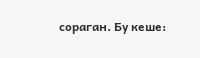сораган. Бу кеше: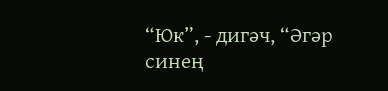“Юк”, - дигәч, “Әгәр синең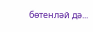бөтенләй дә...